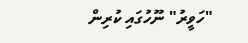"ހަވީރު" ނޫހުގައި ކުރިން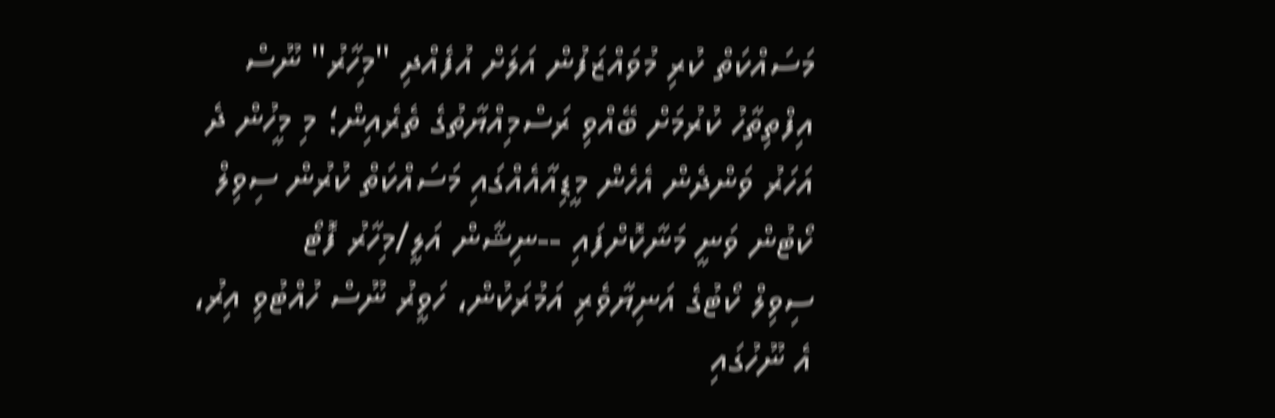މަސައްކަތް ކުރި މުވައްޒަފުން އަލަށް އުފެއްދި "މިހާރު" ނޫސް އިފްތިތާހު ކުރުމަށް ބޭއްވި ރަސްމިއްޔާތުގެ ތެރެއިން؛ މި މީހުން ދެ އަހަރު ވަންދެން އެހެން މީޑިއާއެއްގައި މަސައްކަތް ކުރުން ސިވިލް ކޯޓުން ވަނީ މަނާކޮށްފައި --ނިޝާން އަލީ/މިހާރު ފޮޓޯ
ސިވިލް ކޯޓުގެ އަނިޔާވެރި އަމުރަކުން، ހަވީރު ނޫސް ހުއްޓުވި އިރު، އެ ނޫހުގައި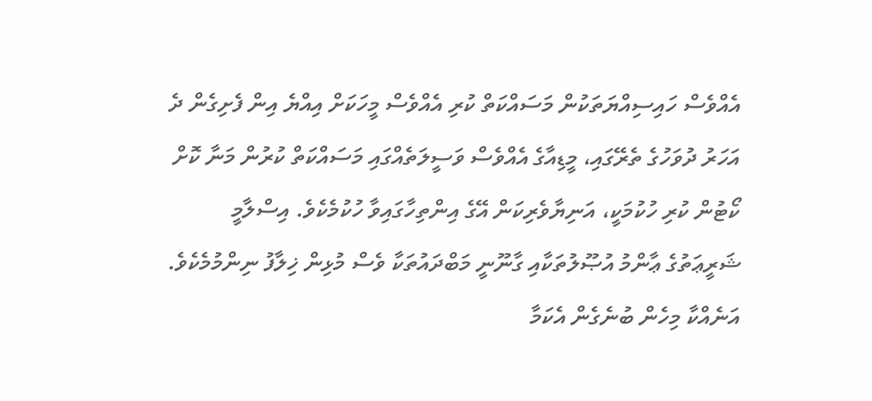އެއްވެސް ހައިސިއްޔަތަކުން މަސައްކަތް ކުރި އެއްވެސް މީހަކަށް އިއްޔެ އިން ފެށިގެން ދެ އަހަރު ދުވަހުގެ ތެރޭގައި، މީޑިއާގެ އެއްވެސް ވަސީލަތެއްގައި މަސައްކަތް ކުރުން މަނާ ކޮށް ކޯޓުން ކުރި ހުކުމަކީ، އަނިޔާވެރިކަން އޭގެ އިންތިހާގައިވާ ހުކުމެކެވެ. އިސްލާމީ ޝަރީޢަތުގެ ޢާންމު އުޞޫލުތަކާއި ގާނޫނީ މަބްދައުތަކާ ވެސް މުޅިން ޚިލާފު ނިންމުމެކެވެ.
އަނެއްކާ މިހެން ބުނެގެން އެކަމާ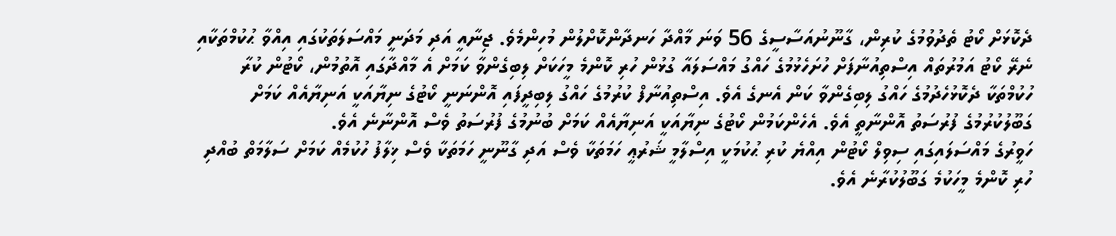ދެކޮޅަށް ކޯޓު ތެދުވުމުގެ ކުރިން، ގާނޫނުއަސާސީގެ 56 ވަނަ މާއްދާ ހަނދާންކޮށްލުން މުހިންމެވެ. ޖިނާއީ އަދި މަދަނީ މައްސަލަތަކުގައި އިއްވާ ޙުކުމްތަކާއި ނެރޭ ކޯޓު އަމުރުތައް އިސްތިއުނާފަށް ހުށަހެޅުމުގެ ހައްގު މައްސަލައާ ގުޅުން ހުރި ކޮންމެ މީހަކަށް ލިބިގެންވާ ކަމަށް އެ މާއްދާގައި އޮތުމުން، ކޯޓުން ކުރާ ހުކުމްތަކާ ދެކޮޅުހެދުމުގެ ހައްގު ލިބިގެންވާ ކަން އެނގެ އެވެ. އިސްތިއުނާފް ކުރުމުގެ ހައްގު ލިބިދީފައި އޮންނަނީ ކޯޓުގެ ނިޔާއަކީ އަނިޔާއެއް ކަމަށް ގަބޫލުކުރުމުގެ ފުރުސަތު އޮންނާތީ އެވެ. އެހެންކަމުން ކޯޓުގެ ނިޔާއަކީ އަނިޔާއެއް ކަމަށް ބުނުމުގެ ފުރުސަތު ވެސް އޮންނާނެ އެވެ.
ހަވީރުގެ މައްސަލައިގައި ސިވިލް ކޯޓުން އިއްޔެ ކުރި ޙުކުމަކީ އިސްލާމީ ޝަރުޢީ ހަމަތަކާ ވެސް އަދި ގާނޫނީ ހަމަތަކާ ވެސް ޚިލާފު ހުކުމެއް ކަމަށް ސަލާމަތް ބުއްދި ހުރި ކޮންމެ މީހަކުމެ ގަބޫލުކުރާނެ އެވެ.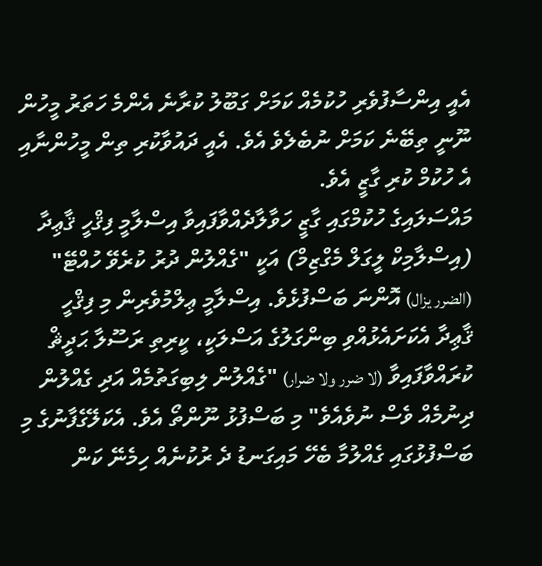އެއީ އިންސާފުވެރި ހުކުމެއް ކަމަށް ގަބޫލު ކުރާނެ އެންމެ ހަތަރު މީހުން ނޫނީ ތިބޭނެ ކަމަށް ނުބެލެވެ އެވެ. އެއީ ދައުވާކުރި ތިން މީހުންނާއި އެ ހުކުމް ކުރި ގާޒީ އެވެ.
މައްސަލައިގެ ހުކުމްގައި ގާޒީ ހަވާލާދެއްވާފައިވާ އިސްލާމީ ފިޤްހީ ޤާޢިދާ (އިސްލާމިކް ލީގަލް މެގްޒިމް) އަކީ "ގެއްލުން ދުރު ކުރެވޭ ހުއްޓޭ" (الضرر يزال) އޮންނަ ބަސްފުޅެވެ. އިސްލާމީ ޢިލްމުވެރިން މި ފިޤްހީ ޤާޢިދާ އެކަށައެޅުއްވި ބިންގަލުގެ އަސްލަކީ، ކީރިތި ރަސޫލާ ޙަދީޘް ކުރައްވާފައިވާ (لا ضرر ولا ضرار) "ގެއްލުން ލިބިގަތުމެއް އަދި ގެއްލުން ދިނުމެއް ވެސް ނުވެއެވެ" މި ބަސްފުޅު ނޫންތޯ އެވެ. އެކަލޭގެފާނުގެ މި ބަސްފުޅުގައި ގެއްލުމާ ބެހޭ މައިގަނޑު ދެ ރުކުނެއް ހިމެނޭ ކަން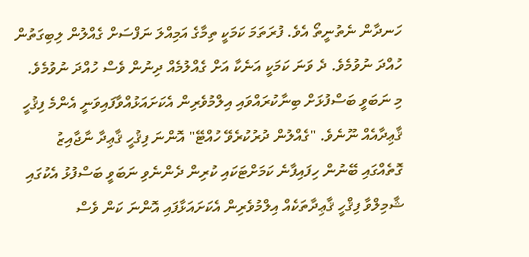ހަނދާން ނެތުނީތޯ އެވެ. ފުރަތަމަ ކަމަކީ ތިމާގެ އަމިއްލަ ނަފްސަށް ގެއްލުން ލިބިގަތުން ހުއްދަ ނުވުމެވެ. ދެ ވަނަ ކަމަކީ އަނެކާ އަށް ގެއްލުމެއް ދިނުން ވެސް ހުއްދަ ނުވުމެވެ.
މި ނަބަވީ ބަސްފުޅަށް ބިނާކުރައްވައި އިލްމުވެރިން އެކަށައަޅުއްވާފައިވަނީ އެންމެ ފިޤުހީ ޤާޢިދާއެއް ނޫނެވެ. "ގެއްލުން ދުރުކުރެވޭ ހުއްޓޭ" އޮންނަ ފިޤުހީ ޤާޢިދާ ނާޖާއިޒު ގޮތެއްގައި ބޭނުން ހިފައިފާނެ ކަމަށްޓަކައި ކުރިން ދެންނެވި ނަބަވީ ބަސްފުޅު އެކުގައި ޝާމިލްވާ ފިޤްހީ ޤާޢިދާތަކެއް އިލްމުވެރިން އެކަށައަޅާފައި އޮންނަ ކަން ވެސް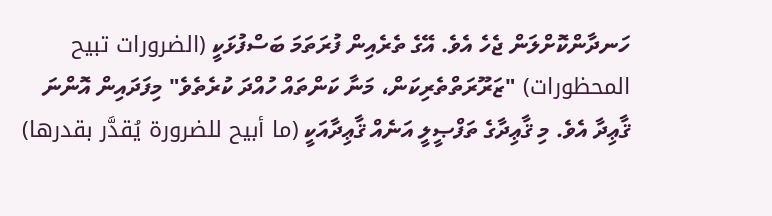ހަނދާންކޮށްލަން ޖެހެ އެވެ. އޭގެ ތެރެއިން ފުރަތަމަ ބަސްފުޅަކީ (الضرورات تبيح المحظورات) "ޒަރޫރަތްތެރިކަން، މަނާ ކަންތައް ހުއްދަ ކުރެތެވެ" މިފަދައިން އޮންނަ ޤާޢިދާ އެވެ. މި ޤާޢިދާގެ ތަފްޞީލީ އަނެއް ޤާޢިދާއަކީ (ما أبيح للضرورة يُقدَّر بقدرها)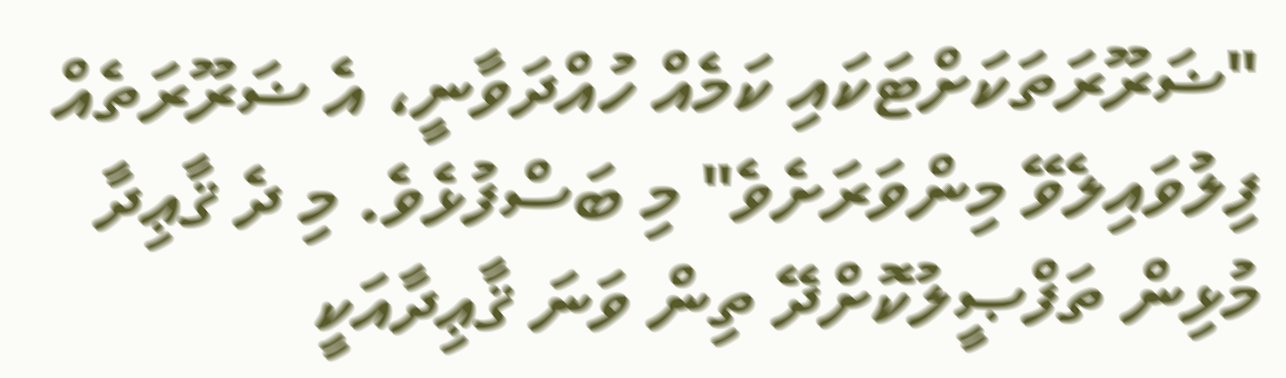"ޟަރޫރަތަކަށްޓަކައި ކަމެއް ހުއްދަވާނީ، އެ ޟަރޫރަތެއް ފިލުވައިލެވޭ މިންވަރަށެވެ" މި ބަސްފުޅެވެ. މި ދެ ޤާޢިދާ މުޅިން ތަފްޞީލުކޮށްދޭ ތިން ވަނަ ޤާޢިދާއަކީ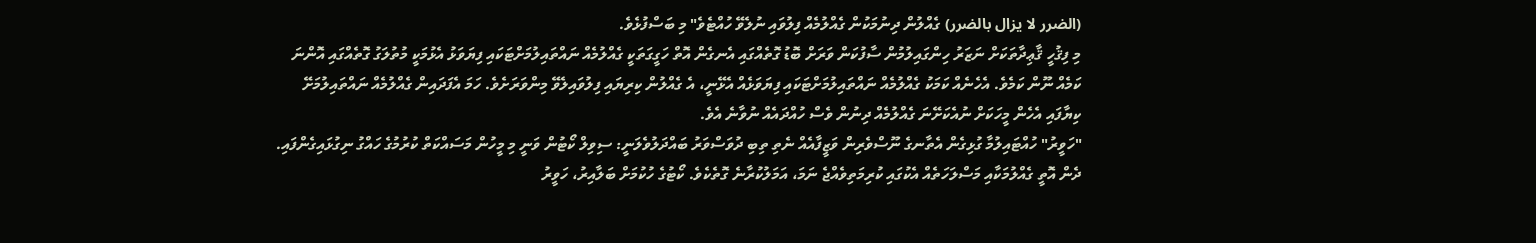(الضرر لا يزال بالضرر) ގެއްލުން ދިނުމަކުން ގެއްލުމެއް ފިލުވައި ނުލެވޭ ހުއްޓެވެ" މި ބަސްފުޅެވެ.
މި ފިޤުހީ ޤާޢިދާތަކަށް ނަޒަރު ހިންގައިލުމުން ސާފުކަން ވަރަށް ބޮޑު ގޮތެއްގައި އެނގެން އޮތް ހަގީގަތަކީ ގެއްލުމެއް ނައްތައިލުމަށްޓަކައި ފިޔަވަޅު އެޅުމަކީ މުތުލަގު ގޮތެއްގައި އޮންނަ ކަމެއް ނޫން ކަމެވެ. އެހެނެއް ކަމަކު ގެއްލުމެއް ނައްތައިލުމަށްޓަކައި ފިޔަވަޅެއް އެޅޭނީ، އެ ގެއްލުން ކިރިޔައި ފިލުވައިލެވޭ މިންވަރަށެވެ. ހަމަ އެފަދައިން ގެއްލުމެއް ނައްތައިލުމަށޭ ކިޔާފައި އެހެން މީހަކަށް ނުއެކަށޭނަ ގެއްލުމެއް ދިނުން ވެސް ހުއްދައެއް ނުވާނެ އެވެ.
"ހަވީރު" ހުއްޓައިލުމާ ގުޅިގެން އެތާނގެ ނޫސްވެރިން ވަޒީފާއެއް ނެތި ތިބި ދުވަސްވަރު ބައްދަލުވެލަނީ: ސިވިލް ކޯޓުން ވަނީ މި މީހުން މަސައްކަތް ކުރުމުގެ ހައްގު ނިގުޅައިގެންފައި.
ދެން އޮތީ ގެއްލުމަކާއި މަސްލަހަތެއް އެކުގައި ކުރިމަތިވެއްޖެ ނަމަ، އަމަލުކުރާނެ ގޮތެކެވެ. ކޯޓުގެ ހުކުމަށް ބަލާއިރު، ހަވީރު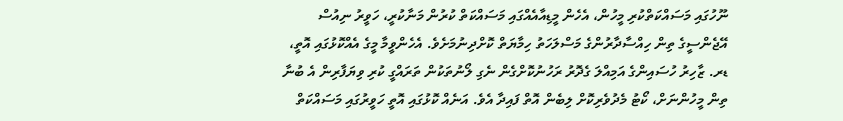ނޫހުގައި މަސައްކަތްކުރި މީހުން، އެހެން މީޑިއާއެއްގައި މަސައްކަތް ކުރުން މަނާކުރީ، ހަވީރު ނިއުސް އޭޖެންސީގެ ތިން ހިއްސާދާރުންގެ މަސްލަހަތު ހިމާޔަތް ކޮށްދިނުމަށެވެ. އެހެންވީމާ މީގެ އެއްކޮޅުގައި އޮތީ، ޑރ. ޒާހިރު ހުސައިންގެ އަމިއްލަ ގެދޮރު ރަހުނުކޮށްގެން ނެގި ލޯނުތަކުން ތަރައްގީ ކުރި ވިޔަފާރިން އެ ބުނާ ތިން މީހުންނަށް، ކޯޓު މެދުވެރިކޮށް ލިބެން އޮތް ފައިދާ އެވެ. އަނެއް ކޮޅުގައި އޮތީ ހަވީރުގައި މަސައްކަތް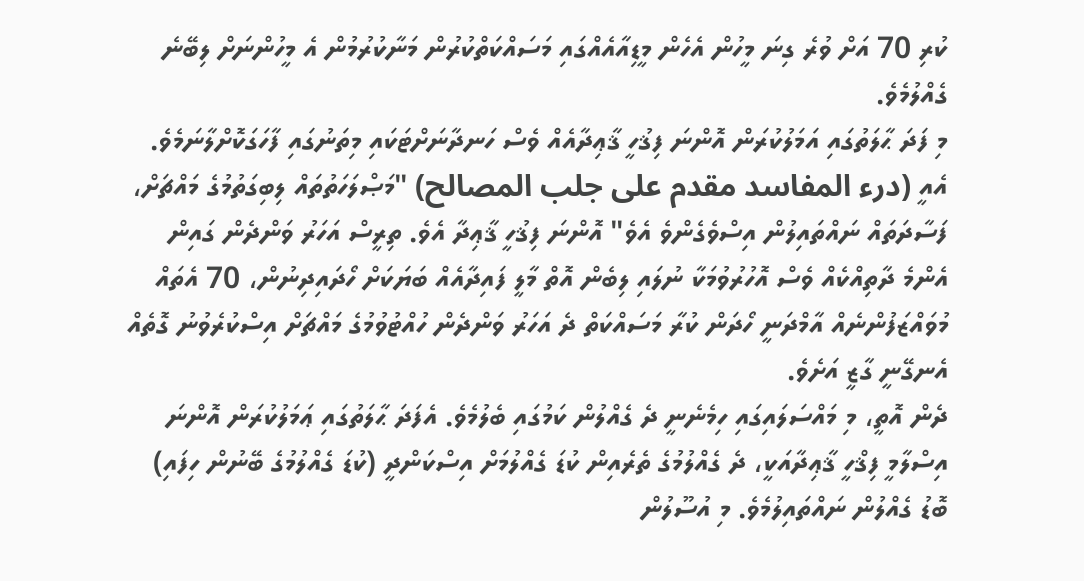ކުރި 70 އަށް ވުރެ ގިނަ މީހުން އެހެން މީޑިއާއެއްގައި މަސައްކަތްކުރުން މަނާކުރުމުން އެ މީހުންނަށް ލިބޭނެ ގެއްލުމެވެ.
މި ފަދަ ޙާލަތުގައި އަމަލުކުރަން އޮންނަ ފިޤުހީ ޤާޢިދާއެއް ވެސް ހަނދާނަށްޓަކައި މިތަނުގައި ފާހަގަކޮށްލާނަމެވެ. އެއީ (درء المفاسد مقدم على جلب المصالح) "މަޞްލަހަތުތައް ލިބިގަތުމުގެ މައްޗަށް، ފަސާދަތައް ނައްތައިލުން އިސްވެގެންވެ އެވެ" އޮންނަ ފިޤުހީ ޤާޢިދާ އެވެ. ތިރީސް އަހަރު ވަންދެން ގައިން އެންމެ ދާތިއްކެއް ވެސް އޮހުރުވުމަކާ ނުލައި ލިބެން އޮތް މާލީ ފައިދާއެއް ބަޔަކަށް ހޯދައިދިނުން، 70 އެތައް މުވައްޒަފުންނެއް އާމްދަނީ ހޯދަން ކުރާ މަސައްކަތް ދެ އަހަރު ވަންދެން ހުއްޓުވުމުގެ މައްޗަށް އިސްކުރެވުނު ގޮތެއް އެނގޭނީ ގާޒީ އަށެވެ.
ދެން އޮތީ، މި މައްސަލައިގައި ހިމެނެނީ ދެ ގެއްލުން ކަމުގައި ބެލުމެވެ. އެފަދަ ޙާލަތުގައި ޢަމަލުކުރަން އޮންނަ އިސްލާމީ ފިޤްހީ ޤާޢިދާއަކީ، ދެ ގެއްލުމުގެ ތެރެއިން ކުޑަ ގެއްލުމަށް އިސްކަންދީ (ކުޑަ ގެއްލުމުގެ ބޭނުން ހިފައި) ބޮޑު ގެއްލުން ނައްތައިލުމެވެ. މި އުސޫލުން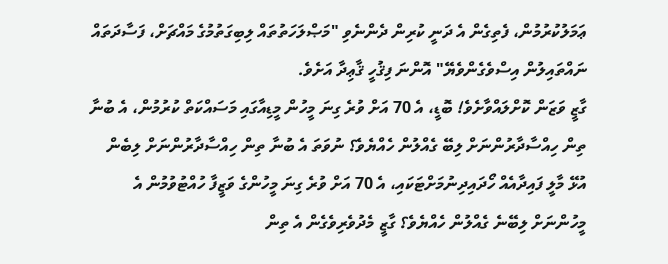ޢަމަލުކުރުމުން، ފެތިގެން އެ ދަނީ ކުރިން ދެންނެވި "މަޞްލަހަތުތައް ލިބިގަތުމުގެ މައްޗަށް، ފަސާދަތައް ނައްތައިލުން އިސްވެގެންވެޔޭ" އޮންނަ ފިޤުހީ ޤާޢިދާ އަށެވެ.
ގާޒީ ވަޒަން ކޮށްލައްވާށެވެ! ބޮޑީ، އެ 70 އަށް ވުރެ ގިނަ މީހުން މީޑިއާގައި މަސައްކަތް ކުރުމުން، އެ ބުނާ ތިން ހިއްސާދާރުންނަށް ލިބޭ ގެއްލުން ހެއްޔެވެ؟ ނުވަތަ އެ ބުނާ ތިން ހިއްސާދާރުންނަށް ލިބެން އުޅޭ މާލީ ފައިދާއެއް ހޯދައިދިނުމަށްޓަކައި، އެ 70 އަށް ވުރެ ގިނަ މީހުންގެ ވަޒީފާ ހުއްޓުވުމުން އެ މީހުންނަށް ލިބޭނެ ގެއްލުން ހެއްޔެވެ؟ ގާޒީ މެދުވެރިވެގެން އެ ތިން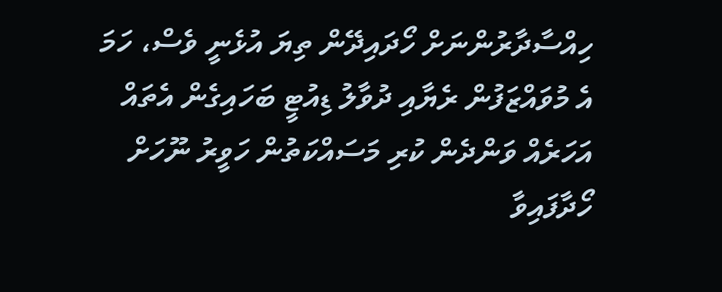ހިއްސާދާރުންނަށް ހޯދައިދޭން ތިޔަ އުޅެނީ ވެސް، ހަމަ އެ މުވައްޒަފުން ރެޔާއި ދުވާލު ޑިއުޓީ ބަހައިގެން އެތައް އަހަރެއް ވަންދެން ކުރި މަސައްކަތުން ހަވީރު ނޫހަށް ހޯދާފައިވާ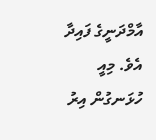އާމްދަނީގެ ފައިދާ އެވެ. މިއީ ހުޅަނގުން އިރު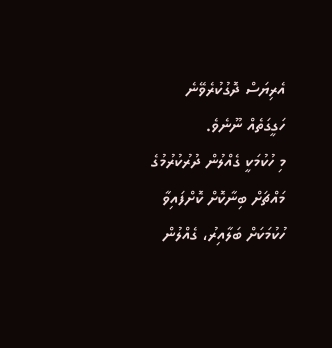އެރިޔަސް ދޮގުކުރެވޭނެ ހަގީގަތެއް ނޫނެވެ.
މި ހުކުމަކީ ގެއްލުން ދުރުކުރުމުގެ މައްޗަށް ބިނާކޮށް ކޮށްފައިވާ ހުކުމަކަށް ބަލާއިރު، ގެއްލުން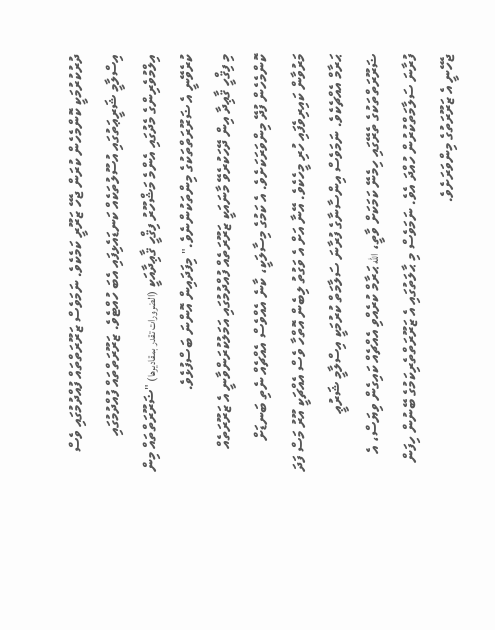ދުރުކުރުމަކީ ކޮންމެހެން ކުރަން ޖެހޭ ޒަރޫރީ ކަމެކެވެ. ނަމަވެސް ޒަރޫރަތްތައް ފުއްދުމުގައި ވެސް އިސްލާމީ ޝަރީޢަތުގައި އުސޫލުތަކެއް ކަނޑައެޅިފައި އެބަ ހުއްޓެވެ. ޒަރޫރަތްތައް ފުއްދުމުގައި އިލްމުވެރިންގެ މެދުގައި އެންމެ މަޝްހޫރު ފިޤްހީ ޤާޢިދާއަކީ (الضرورات تقدر بمقاديرها) "ޟަރޫރަތްތައް މިން ކުރެވޭނީ އެ ޟަރޫރަތްތަކުގެ މިންތަކުންނެވެ." މިފަދައިން އޮންނަ ބަސްފުޅެވެ.
މި ފިޤްހީ ޤާޢިދާ އިން ދޭހަކުރެވޭ މާނައަކީ ޒަރޫރަތެއް ފުއްދުމުގައި އަމަލުކުރަންވާނީ އެ ޒަރޫރަތެއް ކޮންމެހެން ފުދޭ މިންވަރަކަށެވެ. އެ ކަމުގެ މިސާލަކީ، ކާނެ އެއްވެސް އެއްޗެއް ނެތި ބަނޑަށް މަރުވާން ކައިރިވެފައި ހުރި މީހެކެވެ. އޭނާ އަށް އެ ވަގުތު ލިބެން އޮތްހާ ވެސް އެއްޗަކީ އޫރު މަސް ފަދަ ޙަރާމް އެއްޗެކެވެ. ނަމަވެސް އިންސާނާގެ ފުރާނަ ސަލާމަތް ކުރުމަކީ އިސްލާމީ ޝަރުޢީ ޟަރޫރަތްތަކުގެ ތެރޭގައި ހިމެނޭ ކަމަކަށް ވާތީ، الله ޙަރާމް ކުރެއްވި އެއްޗެއް ކައިގެން ވިޔަސް، އެ ފުރާނަ ސަލާމަތްކުރުން ހުއްދަ އެވެ. ނަމަވެސް މި ޙާލަތުގައި އެ ޒަރޫރަތްތެރިކަމުގެ ބޭނުން ހިފަން ޖެހޭނީ އެ ޒަރޫރަތުގެ މިންވަރަށެވެ.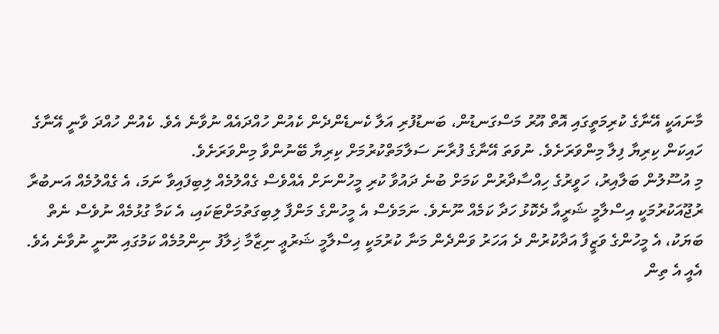މާނައަކީ އޭނާގެ ކުރިމަތީގައި އޮތް އޫރު މަސްގަނޑުން، ބަނޑުފުރި އަލާ ކެނޑެންދެން ކެއުން ހުއްދައެއް ނުވާނެ އެވެ. ކެއުން ހުއްދަ ވާނީ އޭނާގެ ހައިކަން ކިރިޔާ ފިލާ މިންވަރަށެވެ. ނުވަތަ އޭނާގެ ފުރާނަ ސަލާމަތްކުރުމަށް ކިރިޔާ ބޭނުންވާ މިންވަރަށެވެ.
މި އުސޫލުން ބަލާއިރު، ހަވީރުގެ ހިއްސާދާރުން ކަމަށް ބުނެ ދައުވާ ކުރި މީހުންނަށް އެއްވެސް ގެއްލުމެއް ލިބިފައިވާ ނަމަ، އެ ގެއްލުމެއް އަނބުރާ ރުޖޫއަކުރުމަކީ އިސްލާމީ ޝަރީއާ ދެކޮޅު ހަދާ ކަމެއް ނޫނެވެ. ނަމަވެސް އެ މީހުންގެ މަންފާ ލިބިގަތުމަށްޓަކައި، އެ ކަމާ ގުޅުމެއް ނުވެސް ނެތް ބަޔަކު، އެ މީހުންގެ ވަޒީފާ އަދާކުރުން ދެ އަހަރު ވަންދެން މަނާ ކުރުމަކީ އިސްލާމީ ޝަރުޢީ ނިޒާމާ ޚިލާފު ނިންމުމެއް ކަމުގައި ނޫނީ ނުވާނެ އެވެ. އެއީ އެ ތިން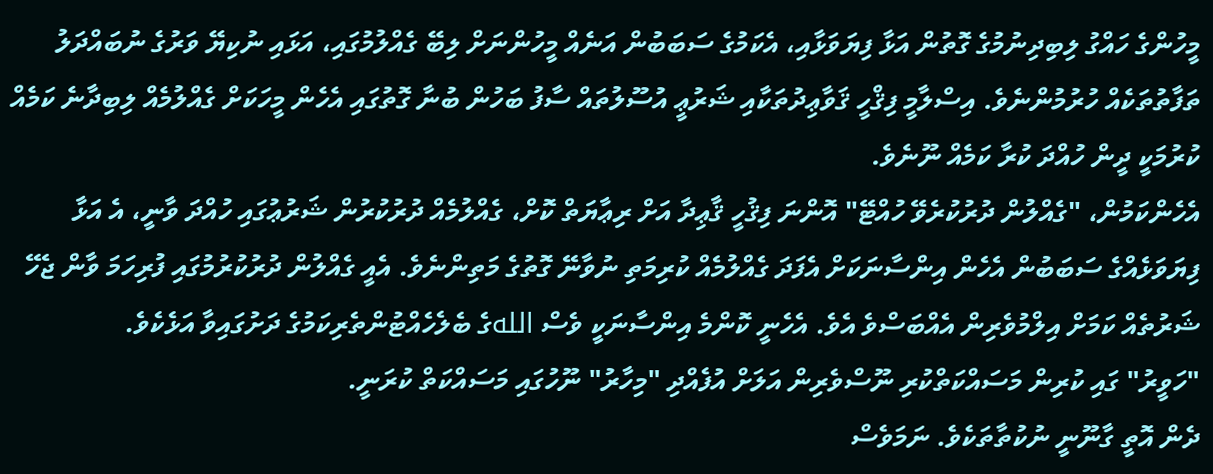މީހުންގެ ހައްގު ލިބިދިނުމުގެ ގޮތުން އަޅާ ފިޔަވަޅާއި، އެކަމުގެ ސަބަބުން އަނެއް މީހުންނަށް ލިބޭ ގެއްލުމުގައި، އަޅައި ނުކިޔޭ ވަރުގެ ނުބައްދަލު ތަފާތުތަކެއް ހުރުމުންނެވެ. އިސްލާމީ ފިޤްހީ ޤަވާޢިދުތަކާއި ޝަރުޢީ އުސޫލުތައް ސާފު ބަހުން ބުނާ ގޮތުގައި އެހެން މީހަކަށް ގެއްލުމެއް ލިބިދާނެ ކަމެއް ކުރުމަކީ ދީން ހުއްދަ ކުރާ ކަމެއް ނޫނެވެ.
އެހެންކަމުން، "ގެއްލުން ދުރުކުރެވޭ ހުއްޓޭ" އޮންނަ ފިޤުހީ ޤާޢިދާ އަށް ރިޢާޔަތް ކޮށް، ގެއްލުމެއް ދުރުކުރުން ޝަރުޢުގައި ހުއްދަ ވާނީ، އެ އަޅާ ފިޔަވަޅެއްގެ ސަބަބުން އެހެން އިންސާނަކަށް އެފަދަ ގެއްލުމެއް ކުރިމަތި ނުވާނޭ ގޮތުގެ މަތިންނެވެ. އެއީ ގެއްލުން ދުރުކުރުމުގައި ފުރިހަމަ ވާން ޖެހޭ ޝަރުތެއް ކަމަށް އިލްމުވެރިން އެއްބަސްވެ އެވެ. އެހެނީ ކޮންމެ އިންސާނަކީ ވެސް اللهގެ ބެލެހެއްޓުންތެރިކަމުގެ ދަށުގައިވާ އަޅެކެވެ.
"ހަވީރު" ގައި ކުރިން މަސައްކަތްކުރި ނޫސްވެރިން އަލަށް އުފެއްދި "މިހާރު" ނޫހުގައި މަސައްކަތް ކުރަނީ.
ދެން އޮތީ ގާނޫނީ ނުކުތާތަކެވެ. ނަމަވެސް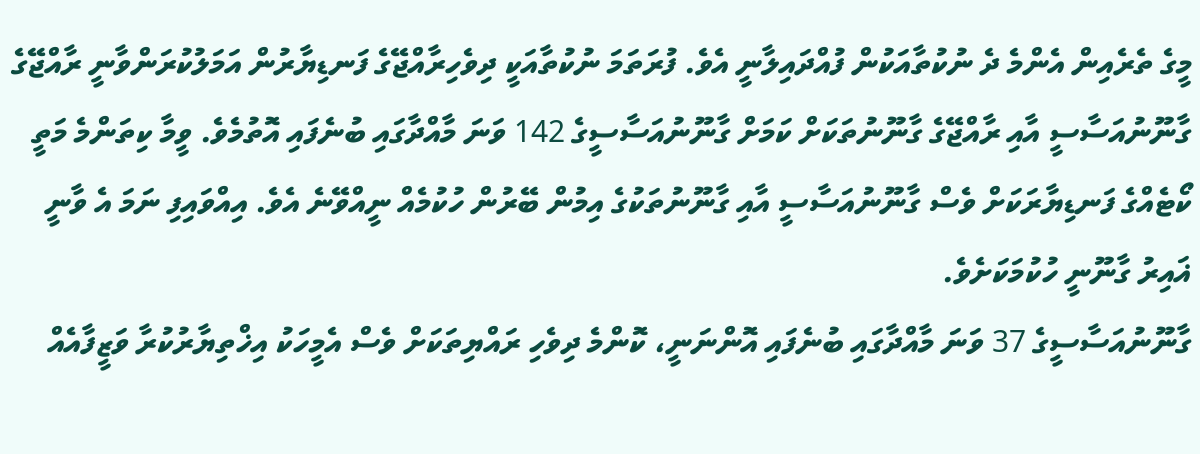މީގެ ތެރެއިން އެންމެ ދެ ނުކުތާއަކުން ފުއްދައިލާނީ އެވެ. ފުރަތަމަ ނުކުތާއަކީ ދިވެހިރާއްޖޭގެ ފަނޑިޔާރުން އަމަލުކުރަންވާނީ ރާއްޖޭގެ ގާނޫނުއަސާސީ އާއި ރާއްޖޭގެ ގާނޫނުތަކަށް ކަމަށް ގާނޫނުއަސާސީގެ 142 ވަނަ މާއްދާގައި ބުނެފައި އޮތުމެވެ. ވީމާ ކިތަންމެ މަތީ ކޯޓެއްގެ ފަނޑިޔާރަކަށް ވެސް ގާނޫނުއަސާސީ އާއި ގާނޫނުތަކުގެ އިމުން ބޭރުން ހުކުމެއް ނީއްވޭނެ އެވެ. އިއްވައިފި ނަމަ އެ ވާނީ ޣައިރު ގާނޫނީ ހުކުމަކަށެވެ.
ގާނޫނުއަސާސީގެ 37 ވަނަ މާއްދާގައި ބުނެފައި އޮންނަނީ، ކޮންމެ ދިވެހި ރައްޔިތަކަށް ވެސް އެމީހަކު އިޚްތިޔާރުކުރާ ވަޒީފާއެއް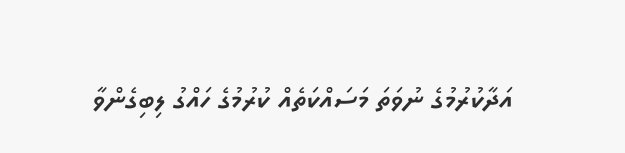އަދާކުރުމުގެ ނުވަތަ މަސައްކަތެއް ކުރުމުގެ ހައްގު ލިބިގެންވާ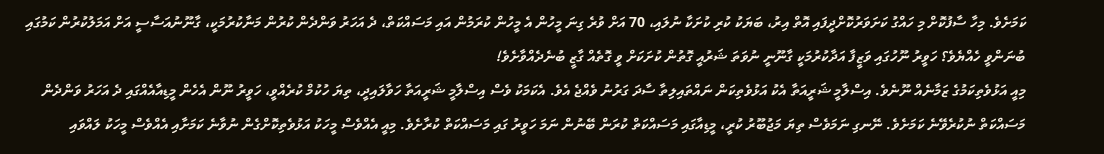ކަމަށެވެ. މިހާ ސާފުކޮށް މި ހައްގު ކަށަވަރުކޮށްދީފައި އޮތް އިރު، ބަޔަކު ކުރި ކުށަކާ ނުލައި، 70 އަށް ވުރެ ގިނަ މީހުން އެ މީހުން ކުރަމުން އައި މަސައްކަތް، ދެ އަހަރު ވަންދެން ކުރުން މަނާކުރުމަކީ، ގާނޫނުއަސާސީ އަށް އަމަލުކުރުން ކަމުގައި ބުނަންވީ ހެއްޔެވެ؟ ހަވީރު ނޫހުގައި ވަޒީފާ އަދާކުރުމަކީ ގާނޫނީ ނުވަތަ ޝަރުއީ ގޮތުން ކުށަކަށް ވީ ގޮތެއް ގާޒީ ބުނެދެއްވާށެވެ!
މިއީ އަޅުވެތިކަމުގެ ޒަމާނެއް ނޫނެވެ. އިސްލާމީ ޝަރީއަތާ އެކު އަޅުވެތިކަން ނައްތައިލިތާ ސާދަ ގަރުނު ވެއްޖެ އެވެ. އެކަމަކު ވެސް އިސްލާމީ ޝަރީއަތާ ހަވާލައިދީ، ތިޔަ ހުކުމް ކުރެއްވީ، ހަވީރު ނޫން އެހެން މީޑިއާއެއްގައި ދެ އަހަރު ވަންދެން މަސައްކަތް ނުކުރެވޭނެ ކަމަށެވެ. ނޭނގި ނަމަވެސް ތިޔަ މަޖުބޫރު ކުރީ، މީޑިއާގައި މަސައްކަތް ކުރަން ބޭނުން ނަމަ ހަވީރު ގައި މަސައްކަތް ކުރާށެވެ. މިއީ އެއްވެސް މީހަކު އަޅުވެތިކޮށްގެން ނުވާނެ ކަމަށާއި އެއްވެސް މީހަކު ލައްވައި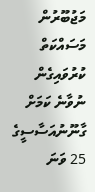މަޖުބޫރުން މަސައްކަތް ކުރުވައިގެން ނުވާނެ ކަމަށް ގާނޫނުއަސާސީގެ 25 ވަނަ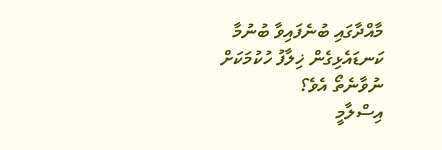މާއްދާގައި ބުނެފައިވާ ބުނުމާ ކަނޑައެޅިގެން ޚިލާފު ހުކުމަކަށް ނުވާނެތޯ އެވެ؟
އިސްލާމީ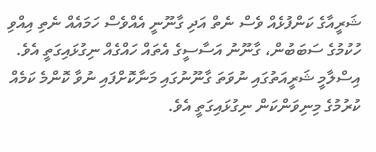ޝަރީއާގެ ކަންފުޅެއް ވެސް ނެތް އަދި ގާނޫނީ އެއްވެސް ހަމައެއް ނެތި އިއްވި ހުކުމުގެ ސަބަބުން، ގާނޫނު އަސާސީގެ އެތައް ހައްގެއް ނިގުޅައިގަތީ އެވެ. އިސްލާމީ ޝަރީއަތުގައި ނުވަތަ ގާނޫނުގައި މަނާކޮށްފައި ނުވާ ކޮންމެ ކަމެއް ކުރުމުގެ މިނިވަންކަން ނިގުޅައިގަތީ އެވެ.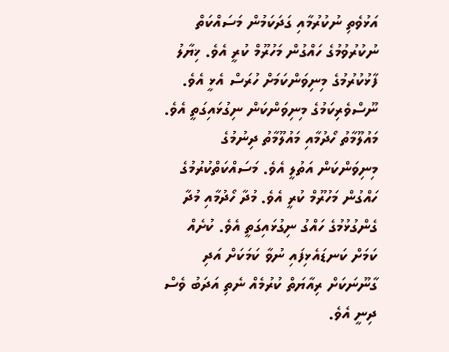އަޅުވެތި ނުކުރުމާއި ގަދަކަމުން މަސައްކަތް ނުކުރުވުމުގެ ހައްގުން މަހުރޫމް ކުރީ އެވެ. ޚިޔާލު ފާޅުކުރުމުގެ މިނިވަންކަމަށް ހުރަސް އެޅީ އެވެ. ނޫސްވެރިކަމުގެ މިނިވަންކަން ނިގުޅައިގަތީ އެވެ. މައުލޫމާތު ހޯދުމާއި މައުލޫމާތު ދިނުމުގެ މިނިވަންކަން އަތުލީ އެވެ. މަސައްކަތްކުރުމުގެ ހައްގުން މަހުރޫމް ކުރީ އެވެ. މުދާ ހޯދުމާއި މުދާ ގެންގުޅުމުގެ ހައްގު ނިގުޅައިގަތީ އެވެ. ކުށެއް ކަމަށް ކަނޑައެޅިފައި ނުވާ ކަމަކަށް އަދި ގާނޫނަކަށް ރިއާޔަތް ކުރުމެއް ނެތި އަދަބު ވެސް ދިނީ އެވެ.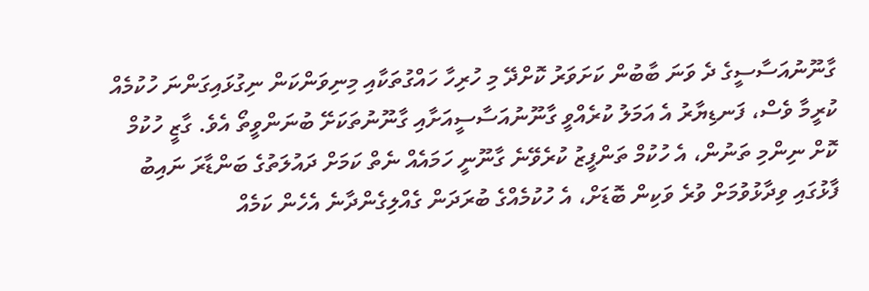ގާނޫނުއަސާސީގެ ދެ ވަނަ ބާބުން ކަށަވަރު ކޮށްދޭ މި ހުރިހާ ހައްގުތަކާއި މިނިވަންކަން ނިގުޅައިގަންނަ ހުކުމެއް ކުރީމާ ވެސް، ފަނޑިޔާރު އެ އަމަލު ކުރެއްވީ ގާނޫނުއަސާސީއަށާއި ގާނޫނުތަކަށޭ ބުނަންވީތޯ އެވެ. ގާޒީ ހުކުމް ކޮށް ނިންމި ތަނުން، އެ ހުކުމް ތަންފީޒު ކުރެވޭނެ ގާނޫނީ ހަމައެއް ނެތް ކަމަށް ދައުލަތުގެ ބަންޑާރަ ނައިބު ފާޅުގައި ވިދާޅުވުމަށް ވުރެ ވަކިން ބޮޑަށް، އެ ހުކުމެއްގެ ބުރަދަން ގެއްލިގެންދާނެ އެހެން ކަމެއް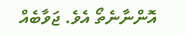އޮންނާނެތޯ އެވެ. ޖަވާބެއް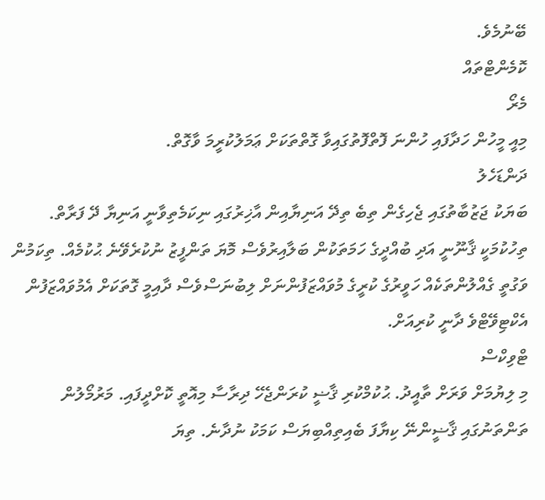ބޭނުމެވެ.
ކޮމެންޓްތައް
މެރޯ
މިއީ މީހުން ހަދާފައި ހުންނަ ފޮތްފޮތުގައިވާ ގޮތްތަކަށް ޢަމަލުކުރީމަ ވާގޮތް.
ދަންޑަހެލު
ބަޔަކު ޖަޒުބާތުގައި ޖެހިގެން ތިބެ ތިދޭ އަނިޔާއިން އާޚިރުގައި ނިކަމެތިވާނީ އަނިޔާ ދޭ ފަރާތް. ތިހުކުމަކީ ޤާނޫނީ އަދި ބުއްދީގެ ހަމަތަކުން ބަލާއިރުވެސް މޮޔަ ތަންފީޒު ނުކުރެވޭނެ ޙުކުމެއް. ތިކަމުން ވަގުތީ ގެއްލުންތަކެއް ހަވީރުގެ ކުރީގެ މުވައްޒަފުންނަށް ލިބުނަސްވެސް ދާއިމީ ގޮތަކަށް އެމުވައްޒަފުން އެކްޓިވޭޓްވެ ދާނީ ކުރިއަށް.
ޓްވިކްސް
މި ލިޔުމަށް ވަރަށް ތާއީދު. ޙުކުމްކުރި ޤާޟީ ކުރަންޖެހޭ ދިރާސާ މިއޮތީ ކޮށްދީފައި. މަރުމޯލުން ތަންތަނުގައި ޤާޟީންނޭ ކިޔާފަ ބެއިތިއްބިޔަސް ކަމަކު ނުދާނެ. ތިޔަ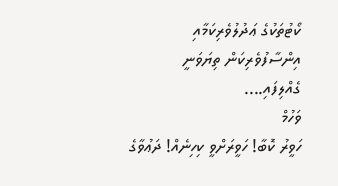ކޯޓުތަކުގެ ޢަދުލުވެރިކަމާއި އިންސާފުވެރިކަން ތިޔަވަނީ ގެއްލިފައި....
ވަހުމް
ހަވީރު ކޮބާ! ހަވީރަށްވީ ކިހިނެއް! ދަޢުވާގެ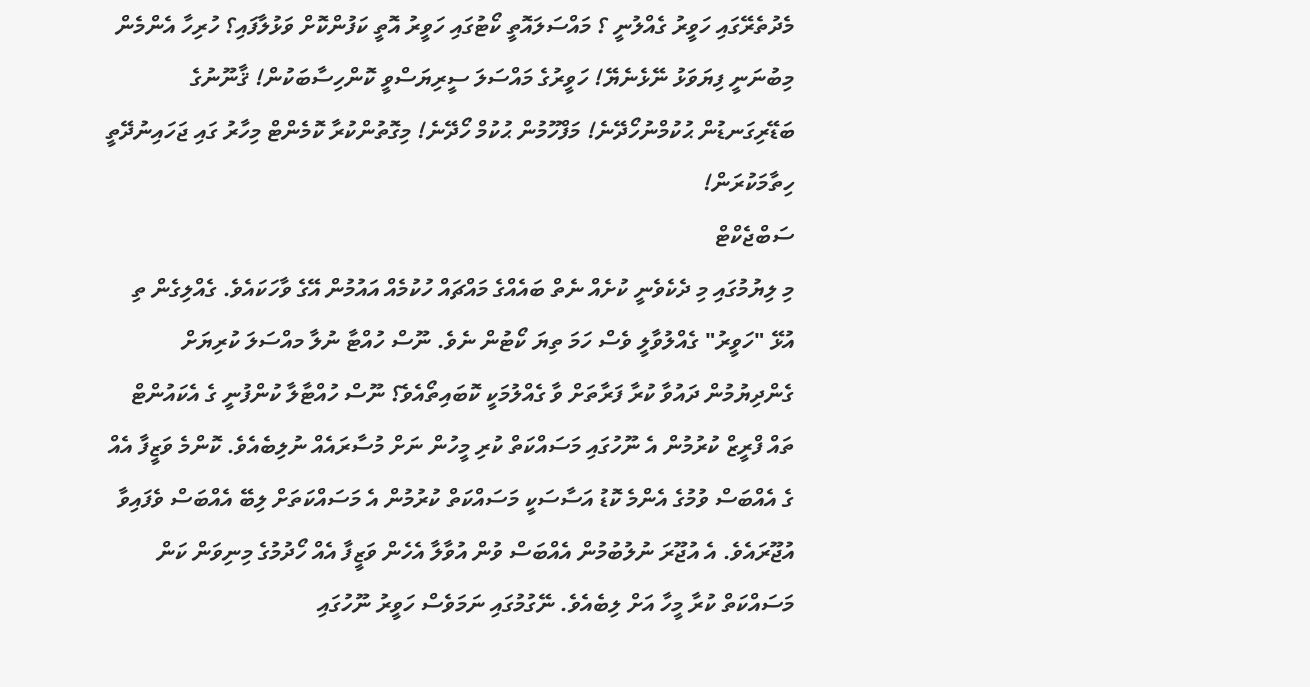މެދުތެރޭގައި ހަވީރު ގެއްލުނީ ؟ މައްސަލައޮތީ ކޯޓުގައި ހަވީރު އޮތީ ކަފުންކޮށް ވަޅުލާފައި؟ ހުރިހާ އެންމެން މިބުނަނީ ފިޔަވަޅު ނޭޅެނެޔޭ! ހަވީރުގެ މައްސަލަ ސީރިޔަސްވީ ކޮންހިސާބަކުން! ޤާނޫނުގެ ބަޑޭރިގަނޑުން ޙުކުމްނުހޯދޭނެ! މަފްހޫމުން ޙުކުމް ހޯދޭނެ! މިގޮތުންކުރާ ކޮމެންޓް މިހާރު ގައި ޖަހައިނުދޭތީ ހިތާމަކުރަން!
ސަބްޖެކްޓް
މި ލިޔުމުގައި މި ދެކެވެނީ ކުށެއް ނެތް ބައެއްގެ މައްޗައް ހުކުމެއް އައުމުން އޭގެ ވާހަކައެވެ. ގެއްލިގެން ތި އުޅޭ "ހަވީރު" ގެއްލުވާލީ ވެސް ހަމަ ތިޔަ ކޯޓުން ނެވެ. ނޫސް ހުއްޓާ ނުލާ މއްސަލަ ކުރިޔަށް ގެންދިޔުމުން ދައުވާ ކުރާ ފަރާތަށް ވާ ގެއްލުމަކީ ކޮބައިތޯއެވެ؟ ނޫސް ހުއްޓާލާ ކުންފުނީ ގެ އެކައުންޓް ތައް ފްރީޒް ކުރުމުން އެ ނޫހުގައި މަސައްކަތް ކުރި މީހުން ނަށް މުސާރައެއް ނުލިބެއެވެ. ކޮންމެ ވަޒީފާ އެއް ގެ އެއްބަސް ވުމުގެ އެންމެ ކޮޑު އަސާސަކީ މަސައްކަތް ކުރުމުން އެ މަސައްކަތަށް ލިބޭ އެއްބަސް ވެފައިވާ އުޖޫރައެވެ. އެ އުޖޫރަ ނުލުބުމުން އެއްބަސް ވުން އުވާލާ އެހެން ވަޒީފާ އެއް ހޯދުމުގެ މިނިވަން ކަން މަސައްކަތް ކުރާ މީހާ އަށް ލިބެއެވެ. ނޭގުމުގައި ނަމަވެސް ހަވީރު ނޫހުގައި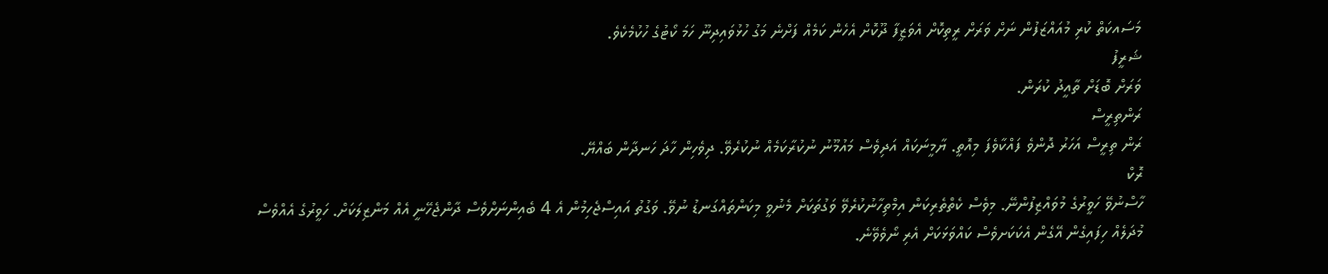މަސައކަތް ކުރި މުއައްޒަފުން ނަށް ވަރަށް ރީތިކޮށް އެވަޒީފާ ދޫކޮށް އެހެން ކަމެއް ފަށްނެ މަގު ހުޅުވައިދިނޫ ހަމަ ކޯޓުގެ ހުކުމެކެވެ.
ޝަރީފު
ވަރަށް ބޮޑަށް ތާއީދު ކުރަން.
ރަންތިރީސް
ރަން ތިރީސް އަހަރު ދޮންވެ ފައްކާވެފަ މިއޮތީ. ޔާމީނަކައް އަދިވެސް މައުމޫނު ނުކުރާކަމެއް ނުކުރެވޭ. ދިވެހިން ހާދަ ހަނދާން ބައްޔޭ.
ރޮކް
ހާސްނުވޭ ހަވީރުގެ މުވައްޒިފުންނޭ. މިވެސް ކެތްތެރިކަން އިމްތިހާނުކުރެވޭ ވަގުތަކަށް މެނުވީ މިކަންތައްގަނޑު ނުވޭ. ވަގުތު އައިސްޖެހިމުން އެ 4 ބެއިންނަށްވެސް ދާންޖެހޭނީ އެއް މަންޒިލަކަށް. ހަވީރުގެ އެއްވެސް މުދަލެއް ހިފައިގެން އޭގެން އެކަކަށވެސް ކައްވަޅަކަށް އެރި ނޯވެވޭނެ.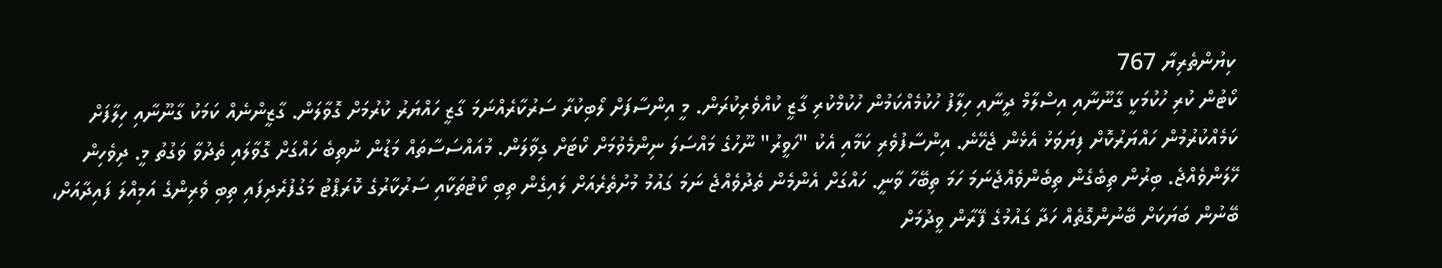ކިޔުންތެރިޔާ 767
ކޯޓުން ކުރި ހުކުމަކީ ގާނޫނާއި އިސްލާމް ދީނާއި ހިލާފު ހުކުމެއްކަމުން ހުކުމްކުރި ގާޒީ ކުއްވެރިކުރަން. މީ އިންސާފަށް ލޯބިކުރާ ސަރުކާރެއްނަމަ ގާޒީ ހައްޔަރު ކުރުމަށް ގޮވާލަން. ގާޒީންނެއް ކަމަކު ގާނޫނާއި ހިލާފަށް ކަމެއްކުރުމުން ހައްޔަރުކޮށް ފިޔަވަޅު އެޅެން ޖެހޭނެ. އިންސާފުވެރި ކަމާއި އެކު "ހަވީރު" ނޫހުގެ މައްސަލަ ނިންމެވުމަށް ކޯޓަށް ގިވާލަން. މުއައްސަސާތައް މަޑުން ނުތިބެ ހައްގަށް ގޮވާލައި ތެދުވާ ވަގުތު މީ. ދިވެހިން ހޭލަންވެއްޖެ. ބިރުން ތިބެގެން ތިބެންވެއްޖެނަމަ ހަމަ ތިބޭހާ ވާނީ. ހައްގަށް އެންމެން ތެދުވެއްޖެ ނަމަ ގައުމު މުށުތެރެއަށް ލައިގެން ތިބި ކޯޓުތަކާއި ސަރުކާރުގެ ކޮރަޕްޓު މަގުފުރެދިފައި ތިބި ވެރިންގެ އަމިއްލަ ފައިދާއަށް، ބޭނުން ބަޔަކަށް ބޭނުންގޮތެއް ހަދާ ގައުމުގެ ފޭރާން ވީދުމަށް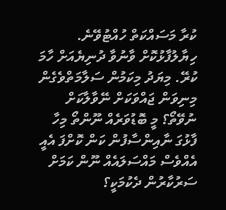ކުރާ މަސައްކަތް ހުއްޓުވޭނެ. ހިޔާލުފާޅުކޮށް ވާނުވާ ދުނިޔެއަށް ހާމަ ކުރޭ. މިޔަދު މިކަމުން ސަލާމަތްވެގެން މިނިވަން ޖައްވަކަށް ނޭވާލާކަށް ނުވޭތޯ؟ މީ ބޮޑުވަރެއް ނޫންތޯ މިހާ ފާޅުގަ ނާއިންސާފުން ކަން ކޮށްފަ އެއީ އެއްވެސް މައްސަލައެއް ނޫން ކަމަށް ސަރުކާރުން ދެކުމަކީ؟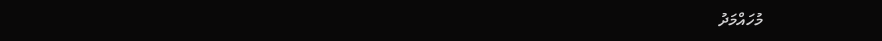މުހައްމަދު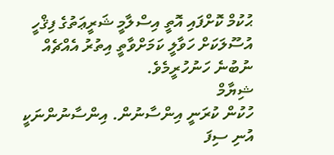ޙުކުމް ކޮށްފައި އޮތީ އިސްލާމީ ޝަރީޢަތުގެ ފިޤްހީ އުސޫލަކަށް ހަވާލީ ކަމަށްވާތީ އިތުރު އެއްޗެއް ނުބުނެ ހަނުހުރީމެވެ.
ޝިޔާމް
ހުކުން ކުރަނީ އިންސާނުން. އިންސާނުންނަކީ އުނި ސިފަ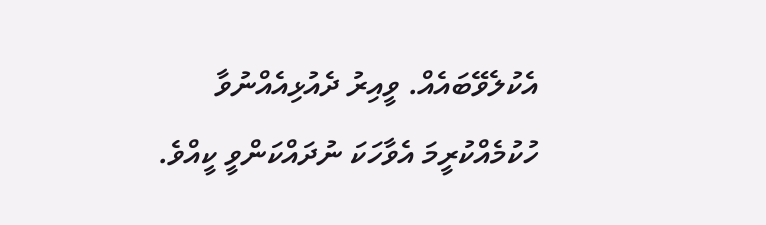އެކުލެވޭބައެއް. ވީއިރު ދެއުޅިއެއްނުވާ ހުކުމެއްކުރީމަ އެވާހަކަ ނުދައްކަންވީ ކީއްވެ.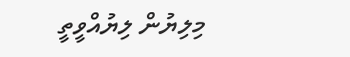މިލިޔުން ލިޔުއްވީތީ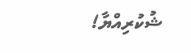ޝުކުރިއްޔާ!